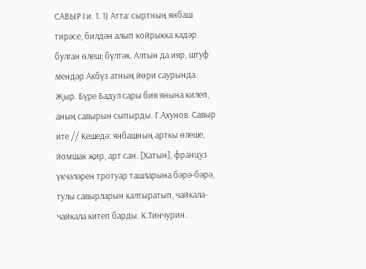САВЫР I и. 1. 1) Атта: сыртның янбаш тирәсе, билдән алып койрыкка кадәр булган өлеш; бүлтәк. Алтын да ияр, штуф мендәр Акбүз атның йөри саурында. Җыр. Бүре Бадул сары бия янына килеп, аның савырын сыпырды. Г.Ахунов. Савыр ите // Кешедә: янбашның арткы өлеше, йомшак җир, арт сан. [Хатын], француз үкчәләрен тротуар ташларына бәрә-бәрә, тулы савырларын калтыратып, чайкала-чайкала китеп барды. К.Тинчурин.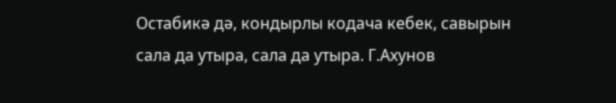Остабикә дә, кондырлы кодача кебек, савырын сала да утыра, сала да утыра. Г.Ахунов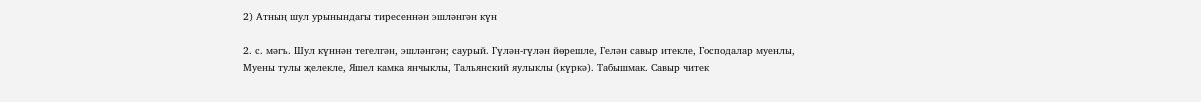2) Атның шул урынындагы тиресеннән эшләнгән күн

2. с. мәгъ. Шул күннән тегелгән, эшләнгән; саурый. Гүлән-гүлән йөрешле, Гелән савыр итекле, Господалар муенлы, Муены тулы җелекле, Яшел камка янчыклы, Тальянский яулыклы (күркә). Табышмак. Савыр читек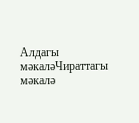Алдагы мәкаләЧираттагы мәкалә